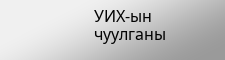УИХ-ын чуулганы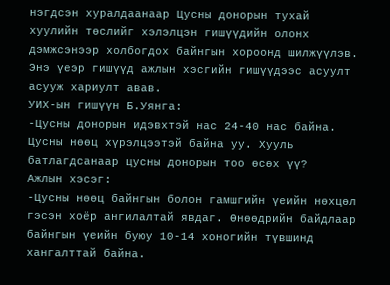нэгдсэн хуралдаанаар Цусны донорын тухай хуулийн төслийг хэлэлцэн гишүүдийн олонх дэмжсэнээр холбогдох байнгын хороонд шилжүүлэв. Энэ үеэр гишүүд ажлын хэсгийн гишүүдээс асуулт асууж хариулт авав.
УИХ-ын гишүүн Б.Уянга:
-Цусны донорын идэвхтэй нас 24-40 нас байна. Цусны нөөц хүрэлцээтэй байна уу. Хууль батлагдсанаар цусны донорын тоо өсөх үү?
Ажлын хэсэг:
-Цусны нөөц байнгын болон гамшгийн үеийн нөхцөл гэсэн хоёр ангилалтай явдаг. Өнөөдрийн байдлаар байнгын үеийн буюу 10-14 хоногийн түвшинд хангалттай байна.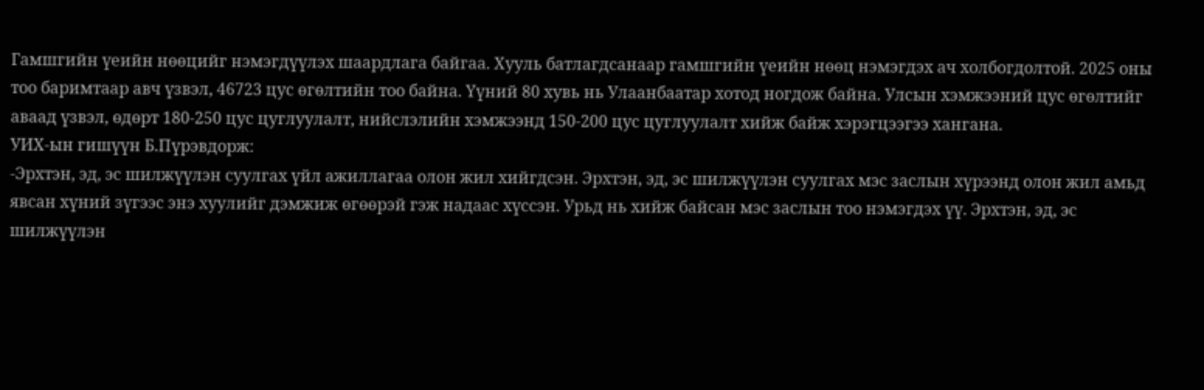Гамшгийн үеийн нөөцийг нэмэгдүүлэх шаардлага байгаа. Хууль батлагдсанаар гамшгийн үеийн нөөц нэмэгдэх ач холбогдолтой. 2025 оны тоо баримтаар авч үзвэл, 46723 цус өгөлтийн тоо байна. Үүний 80 хувь нь Улаанбаатар хотод ногдож байна. Улсын хэмжээний цус өгөлтийг аваад үзвэл, өдөрт 180-250 цус цуглуулалт, нийслэлийн хэмжээнд 150-200 цус цуглуулалт хийж байж хэрэгцээгээ хангана.
УИХ-ын гишүүн Б.Пүрэвдорж:
-Эрхтэн, эд, эс шилжүүлэн суулгах үйл ажиллагаа олон жил хийгдсэн. Эрхтэн, эд, эс шилжүүлэн суулгах мэс заслын хүрээнд олон жил амьд явсан хүний зүгээс энэ хуулийг дэмжиж өгөөрэй гэж надаас хүссэн. Урьд нь хийж байсан мэс заслын тоо нэмэгдэх үү. Эрхтэн, эд, эс шилжүүлэн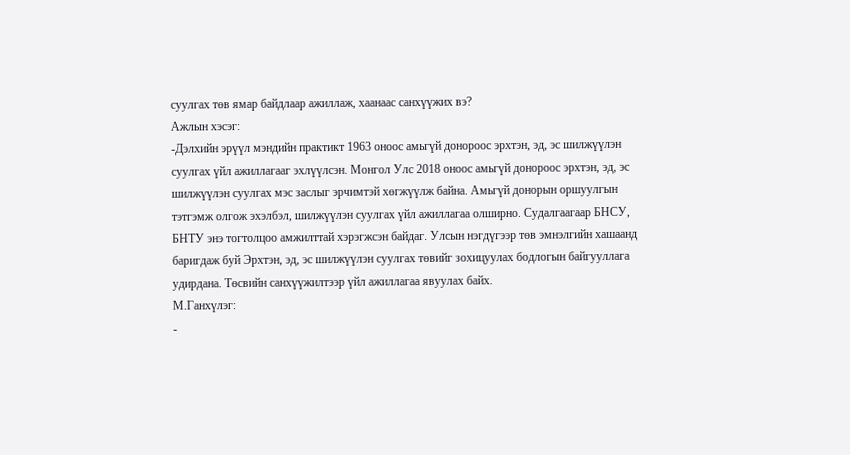суулгах төв ямар байдлаар ажиллаж, хаанаас санхүүжих вэ?
Ажлын хэсэг:
-Дэлхийн эрүүл мэндийн практикт 1963 оноос амьгүй донороос эрхтэн, эд, эс шилжүүлэн суулгах үйл ажиллагааг эхлүүлсэн. Монгол Улс 2018 оноос амьгүй донороос эрхтэн, эд, эс шилжүүлэн суулгах мэс заслыг эрчимтэй хөгжүүлж байна. Амьгүй донорын оршуулгын тэтгэмж олгож эхэлбэл, шилжүүлэн суулгах үйл ажиллагаа олширно. Судалгаагаар БНСУ, БНТУ энэ тогтолцоо амжилттай хэрэгжсэн байдаг. Улсын нэгдүгээр төв эмнэлгийн хашаанд баригдаж буй Эрхтэн, эд, эс шилжүүлэн суулгах төвийг зохицуулах бодлогын байгууллага удирдана. Төсвийн санхүүжилтээр үйл ажиллагаа явуулах байх.
М.Ганхүлэг:
-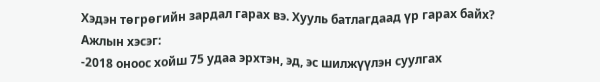Хэдэн төгрөгийн зардал гарах вэ. Хууль батлагдаад үр гарах байх?
Ажлын хэсэг:
-2018 оноос хойш 75 удаа эрхтэн, эд, эс шилжүүлэн суулгах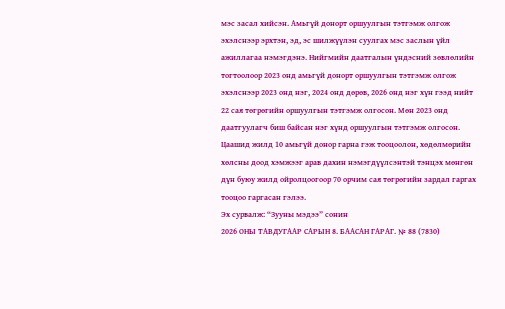мэс засал хийсэн. Амьгүй донорт оршуулгын тэтгэмж олгож эхэлснээр эрхтэн, эд, эс шилжүүлэн суулгах мэс заслын үйл ажиллагаа нэмэгдэнэ. Нийгмийн даатгалын үндэсний зөвлөлийн тогтоолоор 2023 онд амьгүй донорт оршуулгын тэтгэмж олгож эхэлснээр 2023 онд нэг, 2024 онд дөрөв, 2026 онд нэг хүн гээд нийт 22 сая төгрөгийн оршуулгын тэтгэмж олгосон. Мөн 2023 онд даатгуулагч биш байсан нэг хүнд оршуулгын тэтгэмж олгосон. Цаашид жилд 10 амьгүй донор гарна гэж тооцоолон, хөдөлмөрийн хөлсны доод хэмжээг арав дахин нэмэгдүүлсэнтэй тэнцэх мөнгөн дүн буюу жилд ойролцоогоор 70 орчим сая төгрөгийн зардал гаргах тооцоо гаргасан гэлээ.
Эх сурвалж: “Зууны мэдээ” сонин
2026 ОНЫ ТАВДУГААР САРЫН 8. БААСАН ГАРАГ. № 88 (7830)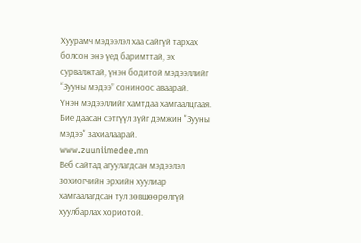Хуурамч мэдээлэл хаа сайгүй тархах болсон энэ үед баримттай, эх сурвалжтай, үнэн бодитой мэдээллийг “Зууны мэдээ” сониноос аваарай.
Үнэн мэдээллийг хамтдаа хамгаалцгаая.
Бие даасан сэтгүүл зүйг дэмжин "Зууны мэдээ" захиалаарай. www.zuuniimedee.mn
Веб сайтад агуулагдсан мэдээлэл зохиогчийн эрхийн хуулиар хамгаалагдсан тул зөвшөөрөлгүй хуулбарлах хориотой.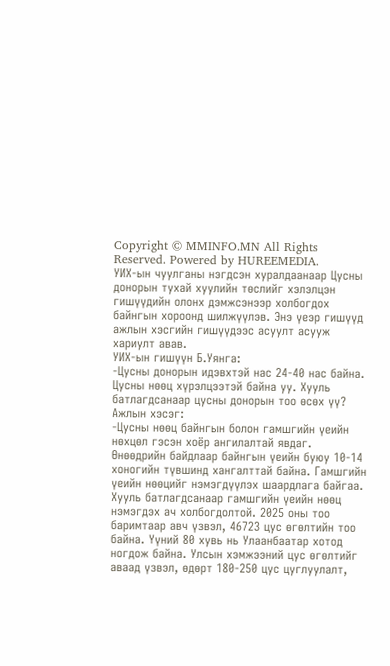Copyright © MMINFO.MN All Rights Reserved. Powered by HUREEMEDIA.
УИХ-ын чуулганы нэгдсэн хуралдаанаар Цусны донорын тухай хуулийн төслийг хэлэлцэн гишүүдийн олонх дэмжсэнээр холбогдох байнгын хороонд шилжүүлэв. Энэ үеэр гишүүд ажлын хэсгийн гишүүдээс асуулт асууж хариулт авав.
УИХ-ын гишүүн Б.Уянга:
-Цусны донорын идэвхтэй нас 24-40 нас байна. Цусны нөөц хүрэлцээтэй байна уу. Хууль батлагдсанаар цусны донорын тоо өсөх үү?
Ажлын хэсэг:
-Цусны нөөц байнгын болон гамшгийн үеийн нөхцөл гэсэн хоёр ангилалтай явдаг. Өнөөдрийн байдлаар байнгын үеийн буюу 10-14 хоногийн түвшинд хангалттай байна. Гамшгийн үеийн нөөцийг нэмэгдүүлэх шаардлага байгаа. Хууль батлагдсанаар гамшгийн үеийн нөөц нэмэгдэх ач холбогдолтой. 2025 оны тоо баримтаар авч үзвэл, 46723 цус өгөлтийн тоо байна. Үүний 80 хувь нь Улаанбаатар хотод ногдож байна. Улсын хэмжээний цус өгөлтийг аваад үзвэл, өдөрт 180-250 цус цуглуулалт,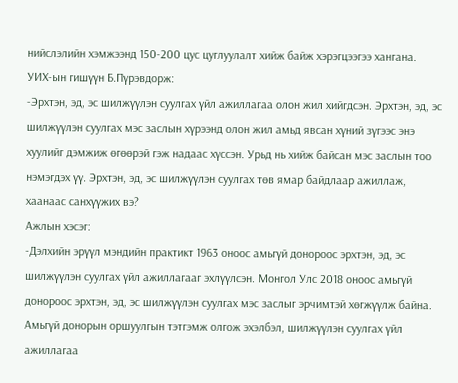нийслэлийн хэмжээнд 150-200 цус цуглуулалт хийж байж хэрэгцээгээ хангана.
УИХ-ын гишүүн Б.Пүрэвдорж:
-Эрхтэн, эд, эс шилжүүлэн суулгах үйл ажиллагаа олон жил хийгдсэн. Эрхтэн, эд, эс шилжүүлэн суулгах мэс заслын хүрээнд олон жил амьд явсан хүний зүгээс энэ хуулийг дэмжиж өгөөрэй гэж надаас хүссэн. Урьд нь хийж байсан мэс заслын тоо нэмэгдэх үү. Эрхтэн, эд, эс шилжүүлэн суулгах төв ямар байдлаар ажиллаж, хаанаас санхүүжих вэ?
Ажлын хэсэг:
-Дэлхийн эрүүл мэндийн практикт 1963 оноос амьгүй донороос эрхтэн, эд, эс шилжүүлэн суулгах үйл ажиллагааг эхлүүлсэн. Монгол Улс 2018 оноос амьгүй донороос эрхтэн, эд, эс шилжүүлэн суулгах мэс заслыг эрчимтэй хөгжүүлж байна. Амьгүй донорын оршуулгын тэтгэмж олгож эхэлбэл, шилжүүлэн суулгах үйл ажиллагаа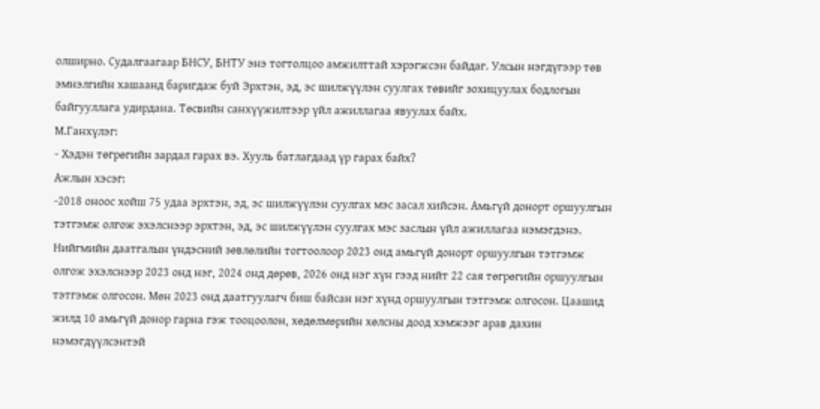олширно. Судалгаагаар БНСУ, БНТУ энэ тогтолцоо амжилттай хэрэгжсэн байдаг. Улсын нэгдүгээр төв эмнэлгийн хашаанд баригдаж буй Эрхтэн, эд, эс шилжүүлэн суулгах төвийг зохицуулах бодлогын байгууллага удирдана. Төсвийн санхүүжилтээр үйл ажиллагаа явуулах байх.
М.Ганхүлэг:
- Хэдэн төгрөгийн зардал гарах вэ. Хууль батлагдаад үр гарах байх?
Ажлын хэсэг:
-2018 оноос хойш 75 удаа эрхтэн, эд, эс шилжүүлэн суулгах мэс засал хийсэн. Амьгүй донорт оршуулгын тэтгэмж олгож эхэлснээр эрхтэн, эд, эс шилжүүлэн суулгах мэс заслын үйл ажиллагаа нэмэгдэнэ. Нийгмийн даатгалын үндэсний зөвлөлийн тогтоолоор 2023 онд амьгүй донорт оршуулгын тэтгэмж олгож эхэлснээр 2023 онд нэг, 2024 онд дөрөв, 2026 онд нэг хүн гээд нийт 22 сая төгрөгийн оршуулгын тэтгэмж олгосон. Мөн 2023 онд даатгуулагч биш байсан нэг хүнд оршуулгын тэтгэмж олгосон. Цаашид жилд 10 амьгүй донор гарна гэж тооцоолон, хөдөлмөрийн хөлсны доод хэмжээг арав дахин нэмэгдүүлсэнтэй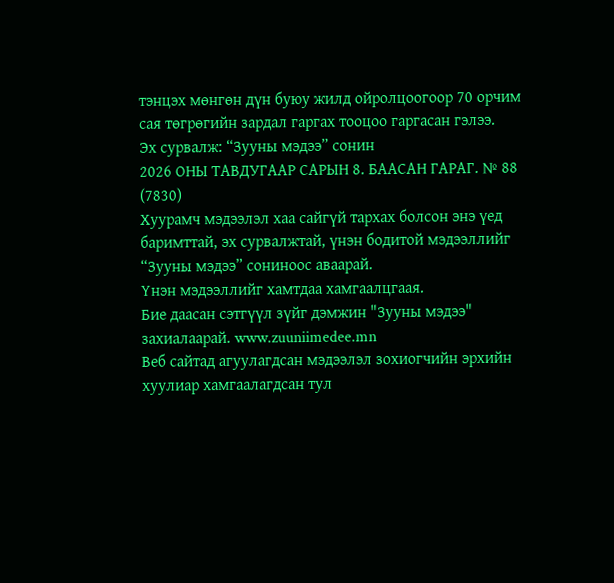тэнцэх мөнгөн дүн буюу жилд ойролцоогоор 70 орчим сая төгрөгийн зардал гаргах тооцоо гаргасан гэлээ.
Эх сурвалж: “Зууны мэдээ” сонин
2026 ОНЫ ТАВДУГААР САРЫН 8. БААСАН ГАРАГ. № 88 (7830)
Хуурамч мэдээлэл хаа сайгүй тархах болсон энэ үед баримттай, эх сурвалжтай, үнэн бодитой мэдээллийг “Зууны мэдээ” сониноос аваарай.
Үнэн мэдээллийг хамтдаа хамгаалцгаая.
Бие даасан сэтгүүл зүйг дэмжин "Зууны мэдээ" захиалаарай. www.zuuniimedee.mn
Веб сайтад агуулагдсан мэдээлэл зохиогчийн эрхийн хуулиар хамгаалагдсан тул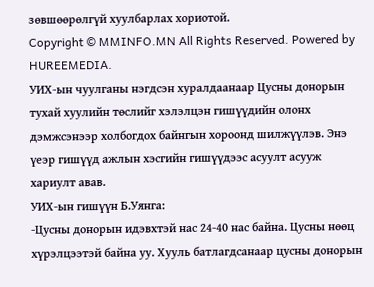зөвшөөрөлгүй хуулбарлах хориотой.
Copyright © MMINFO.MN All Rights Reserved. Powered by HUREEMEDIA.
УИХ-ын чуулганы нэгдсэн хуралдаанаар Цусны донорын тухай хуулийн төслийг хэлэлцэн гишүүдийн олонх дэмжсэнээр холбогдох байнгын хороонд шилжүүлэв. Энэ үеэр гишүүд ажлын хэсгийн гишүүдээс асуулт асууж хариулт авав.
УИХ-ын гишүүн Б.Уянга:
-Цусны донорын идэвхтэй нас 24-40 нас байна. Цусны нөөц хүрэлцээтэй байна уу. Хууль батлагдсанаар цусны донорын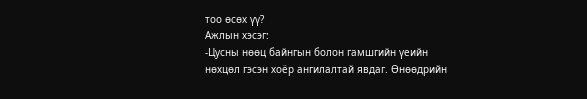тоо өсөх үү?
Ажлын хэсэг:
-Цусны нөөц байнгын болон гамшгийн үеийн нөхцөл гэсэн хоёр ангилалтай явдаг. Өнөөдрийн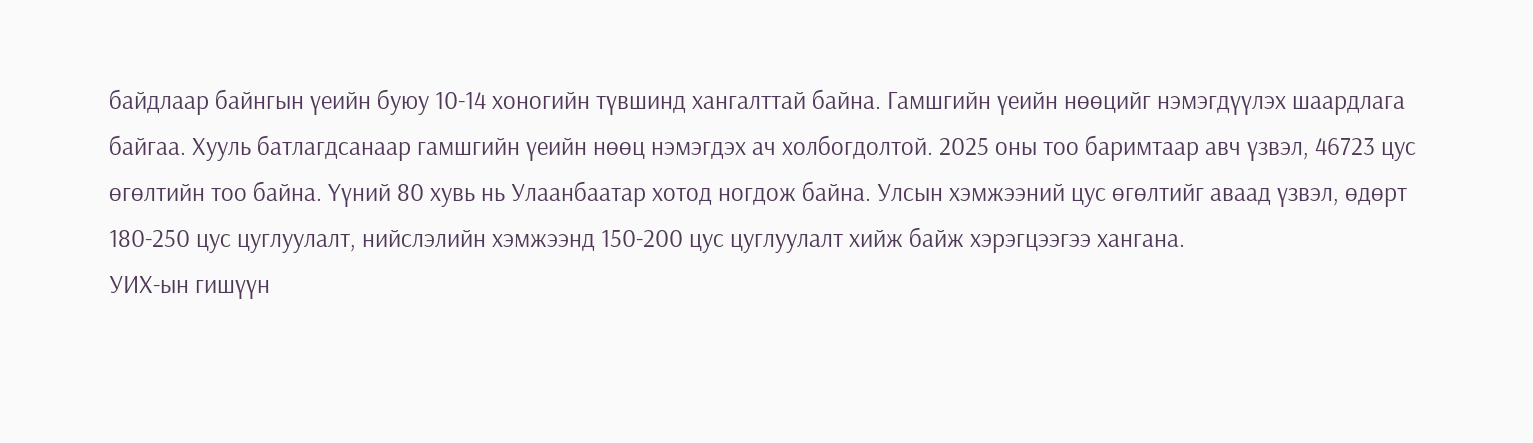байдлаар байнгын үеийн буюу 10-14 хоногийн түвшинд хангалттай байна. Гамшгийн үеийн нөөцийг нэмэгдүүлэх шаардлага байгаа. Хууль батлагдсанаар гамшгийн үеийн нөөц нэмэгдэх ач холбогдолтой. 2025 оны тоо баримтаар авч үзвэл, 46723 цус өгөлтийн тоо байна. Үүний 80 хувь нь Улаанбаатар хотод ногдож байна. Улсын хэмжээний цус өгөлтийг аваад үзвэл, өдөрт 180-250 цус цуглуулалт, нийслэлийн хэмжээнд 150-200 цус цуглуулалт хийж байж хэрэгцээгээ хангана.
УИХ-ын гишүүн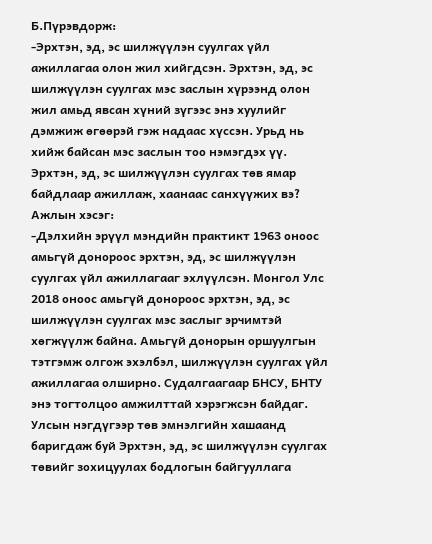Б.Пүрэвдорж:
-Эрхтэн, эд, эс шилжүүлэн суулгах үйл ажиллагаа олон жил хийгдсэн. Эрхтэн, эд, эс шилжүүлэн суулгах мэс заслын хүрээнд олон жил амьд явсан хүний зүгээс энэ хуулийг дэмжиж өгөөрэй гэж надаас хүссэн. Урьд нь хийж байсан мэс заслын тоо нэмэгдэх үү. Эрхтэн, эд, эс шилжүүлэн суулгах төв ямар байдлаар ажиллаж, хаанаас санхүүжих вэ?
Ажлын хэсэг:
-Дэлхийн эрүүл мэндийн практикт 1963 оноос амьгүй донороос эрхтэн, эд, эс шилжүүлэн суулгах үйл ажиллагааг эхлүүлсэн. Монгол Улс 2018 оноос амьгүй донороос эрхтэн, эд, эс шилжүүлэн суулгах мэс заслыг эрчимтэй хөгжүүлж байна. Амьгүй донорын оршуулгын тэтгэмж олгож эхэлбэл, шилжүүлэн суулгах үйл ажиллагаа олширно. Судалгаагаар БНСУ, БНТУ энэ тогтолцоо амжилттай хэрэгжсэн байдаг. Улсын нэгдүгээр төв эмнэлгийн хашаанд баригдаж буй Эрхтэн, эд, эс шилжүүлэн суулгах төвийг зохицуулах бодлогын байгууллага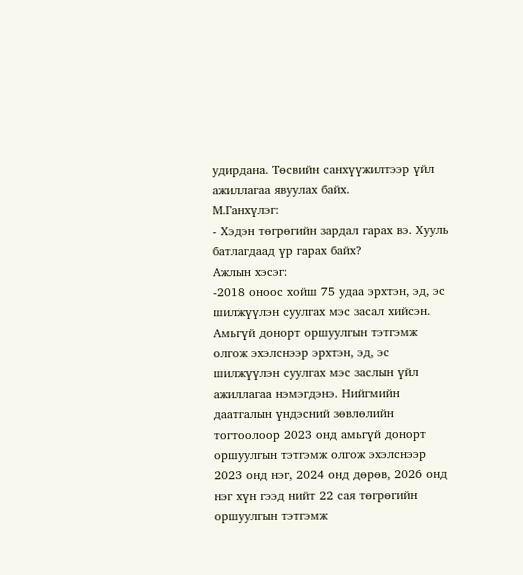удирдана. Төсвийн санхүүжилтээр үйл ажиллагаа явуулах байх.
М.Ганхүлэг:
- Хэдэн төгрөгийн зардал гарах вэ. Хууль батлагдаад үр гарах байх?
Ажлын хэсэг:
-2018 оноос хойш 75 удаа эрхтэн, эд, эс шилжүүлэн суулгах мэс засал хийсэн. Амьгүй донорт оршуулгын тэтгэмж олгож эхэлснээр эрхтэн, эд, эс шилжүүлэн суулгах мэс заслын үйл ажиллагаа нэмэгдэнэ. Нийгмийн даатгалын үндэсний зөвлөлийн тогтоолоор 2023 онд амьгүй донорт оршуулгын тэтгэмж олгож эхэлснээр 2023 онд нэг, 2024 онд дөрөв, 2026 онд нэг хүн гээд нийт 22 сая төгрөгийн оршуулгын тэтгэмж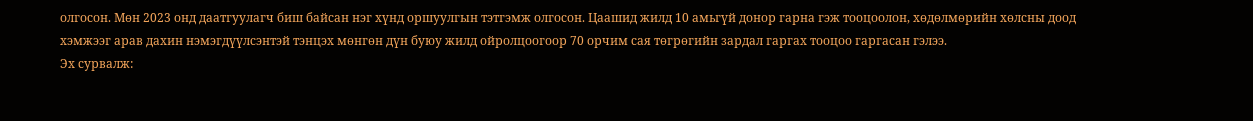олгосон. Мөн 2023 онд даатгуулагч биш байсан нэг хүнд оршуулгын тэтгэмж олгосон. Цаашид жилд 10 амьгүй донор гарна гэж тооцоолон, хөдөлмөрийн хөлсны доод хэмжээг арав дахин нэмэгдүүлсэнтэй тэнцэх мөнгөн дүн буюу жилд ойролцоогоор 70 орчим сая төгрөгийн зардал гаргах тооцоо гаргасан гэлээ.
Эх сурвалж: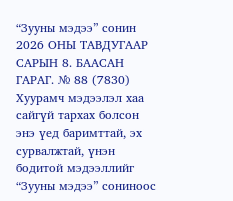“Зууны мэдээ” сонин
2026 ОНЫ ТАВДУГААР САРЫН 8. БААСАН ГАРАГ. № 88 (7830)
Хуурамч мэдээлэл хаа сайгүй тархах болсон энэ үед баримттай, эх сурвалжтай, үнэн бодитой мэдээллийг “Зууны мэдээ” сониноос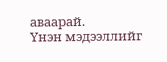аваарай.
Үнэн мэдээллийг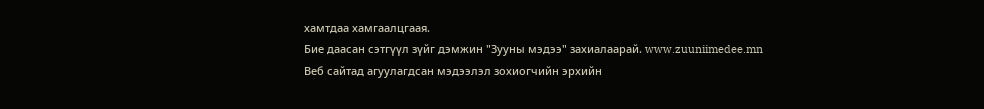хамтдаа хамгаалцгаая.
Бие даасан сэтгүүл зүйг дэмжин "Зууны мэдээ" захиалаарай. www.zuuniimedee.mn
Веб сайтад агуулагдсан мэдээлэл зохиогчийн эрхийн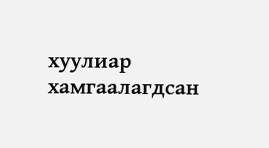хуулиар хамгаалагдсан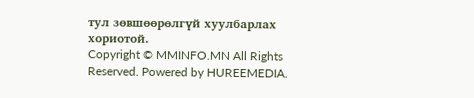тул зөвшөөрөлгүй хуулбарлах хориотой.
Copyright © MMINFO.MN All Rights Reserved. Powered by HUREEMEDIA.